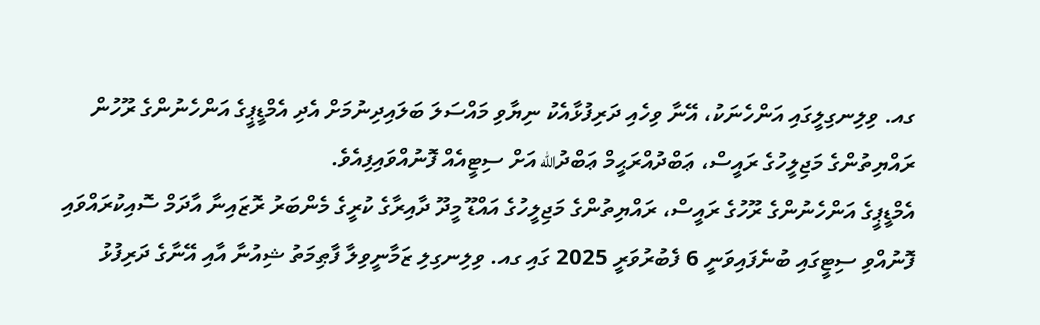ގއ. ވިލިނގިލީގައި އަންހެނަކު، އޭނާ ވިހެއި ދަރިފުޅާއެކު ނިޔާވި މައްސަލަ ބަލައިދިނުމަށް އެދި އެމްޑީޕީގެ އަންހެނުންގެ ރޫހުން ރައްޔިތުންގެ މަޖިލީހުގެ ރައީސް، ޢަބްދުއްރަޙީމް ޢަބްދުالله އަށް ސިޓީއެއް ފޮނުއްވައިފިއެވެ.
އެމްޑީޕީގެ އަންހެނުންގެ ރޫހުގެ ރައީސް، ރައްޔިތުންގެ މަޖިލީހުގެ އައްޑޫ މީދޫ ދާއިރާގެ ކުރީގެ މެންބަރު ރޮޒައިނާ އާދަމް ސޮއިކުރައްވައި ފޮނުއްވި ސިޓީގައި ބުނެފައިވަނީ 6 ފެބުރުވަރީ 2025 ގައި ގއ. ވިލިނގިލި ޒަމާނީވިލާ ފާޠިމަތު ޝިއުނާ އާއި އޭނާގެ ދަރިފުޅު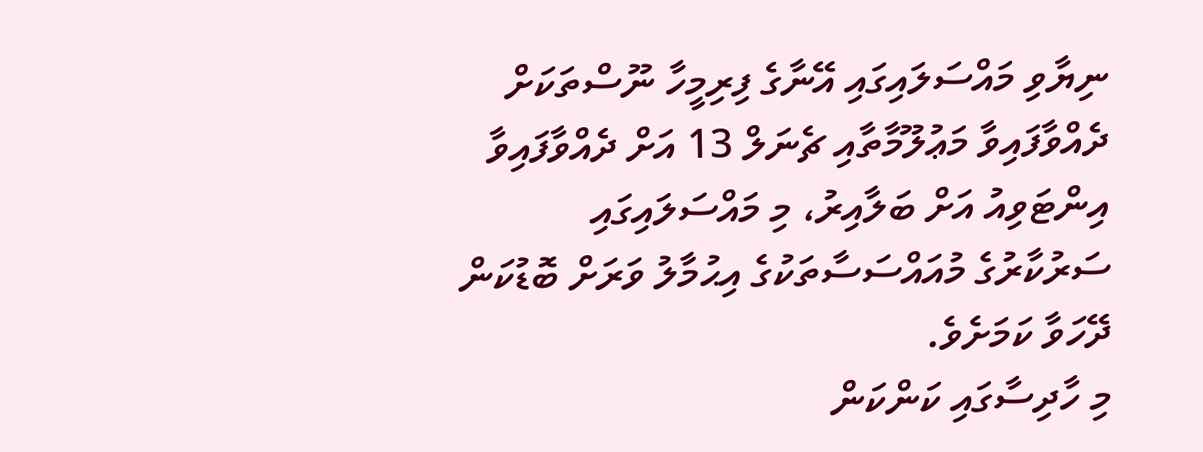ނިޔާވި މައްސަލައިގައި އޭނާގެ ފިރިމީހާ ނޫސްތަކަށް ދެއްވާފައިވާ މަޢުލޫމާތާއި ޗެނަލް 13 އަށް ދެއްވާފައިވާ އިންޓަވިއު އަށް ބަލާއިރު، މި މައްސަލައިގައި ސަރުކާރުގެ މުއައްސަސާތަކުގެ އިޙުމާލު ވަރަށް ބޮޑުކަން ދޭހަވާ ކަމަށެވެ.
މި ހާދިސާގައި ކަންކަން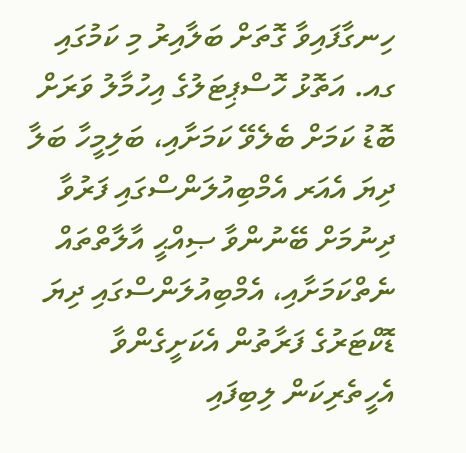ހިނގާފައިވާ ގޮތަށް ބަލާއިރު މި ކަމުގައި ގއ. އަތޮޅު ހޮސްޕިޓަލުގެ އިހުމާލު ވަރަށް ބޮޑު ކަމަށް ބެލެވޭ ކަމަށާއި، ބަލިމީހާ ބަލާ ދިޔަ އެއަރ އެމްބިއުލަންސްގައި ފަރުވާ ދިނުމަށް ބޭނުންވާ ޞިއްޙީ އާލާތްތައް ނެތްކަމަށާއި، އެމްބިއުލަންސްގައި ދިޔަ ޑޮކްޓަރުގެ ފަރާތުން އެކަށީގެންވާ އެހީތެރިކަން ލިބިފައި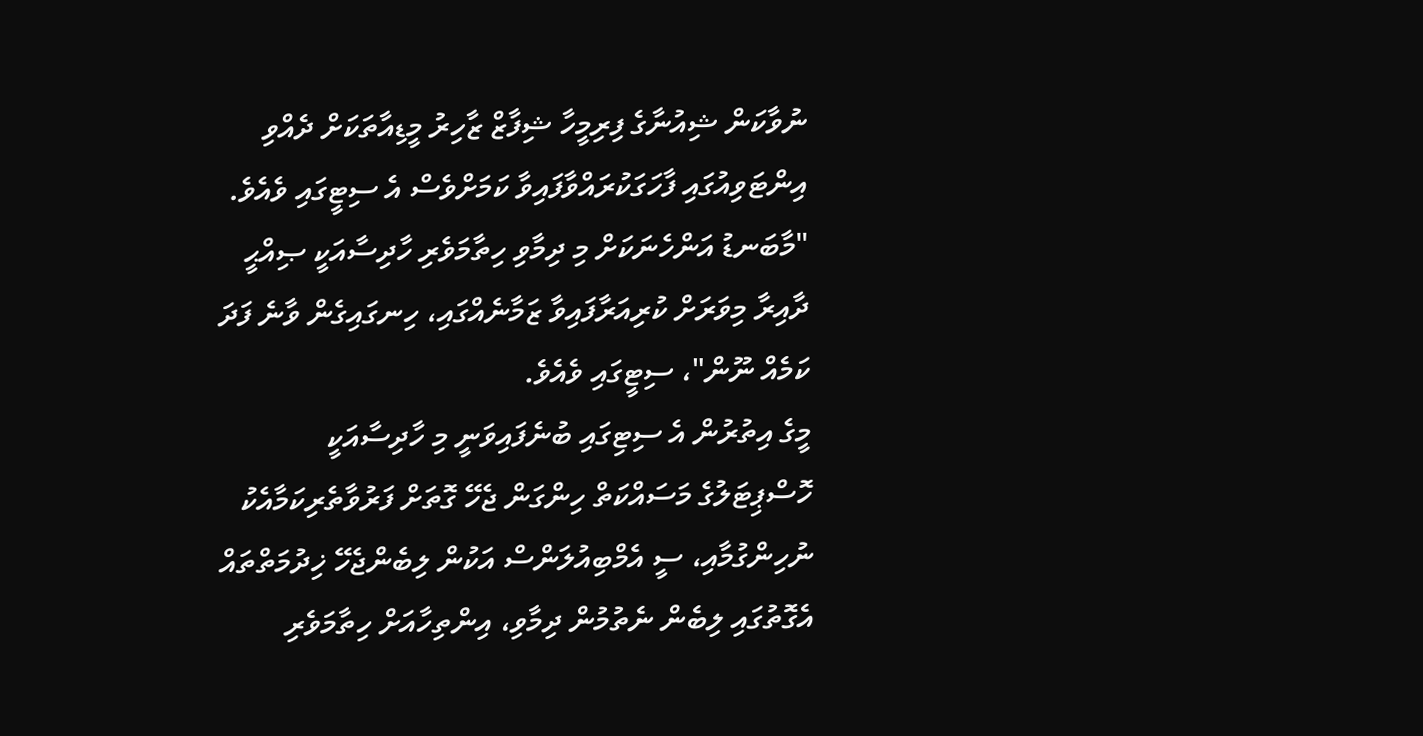ނުވާކަން ޝިއުނާގެ ފިރިމީހާ ޝިފާޒް ޒާހިރު މީޑިއާތަކަށް ދެއްވި އިންޓަވިއުގައި ފާހަގަކުރައްވާފައިވާ ކަމަށްވެސް އެ ސިޓީގައި ވެއެވެ.
"މާބަނޑު އަންހެނަކަށް މި ދިމާވި ހިތާމަވެރި ހާދިސާއަކީ ޞިއްޙީ ދާއިރާ މިވަރަށް ކުރިއަރާފައިވާ ޒަމާނެއްގައި، ހިނގައިގެން ވާނެ ފަދަ ކަމެއް ނޫން"، ސިޓީގައި ވެއެވެ.
މީގެ އިތުރުން އެ ސިޓިގައި ބުނެފައިވަނީ މި ހާދިސާއަކީ ހޮސްޕިޓަލުގެ މަސައްކަތް ހިންގަން ޖެހޭ ގޮތަށް ފަރުވާތެރިކަމާއެކު ނުހިންގުމާއި، ސީ އެމްބިއުލަންސް އަކުން ލިބެންޖެހޭ ޚިދުމަތްތައް އެގޮތުގައި ލިބެން ނެތުމުން ދިމާވި، އިންތިހާއަށް ހިތާމަވެރި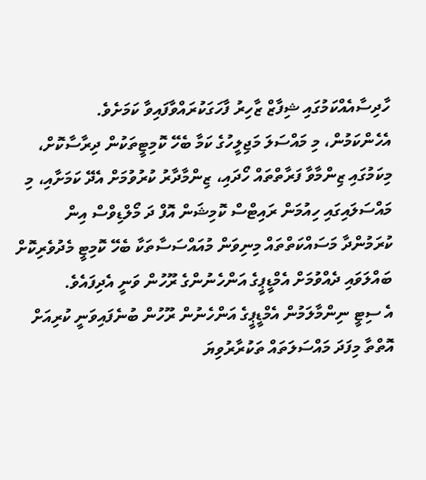ހާދިސާއެއްކަމުގައި ޝިފާޒް ޒާހިރު ފާހަގަކުރައްވާފައިވާ ކަމަށެވެ.
އެހެންކަމުން، މި މައްސަލަ މަޖިލީހުގެ ކަމާ ބެހޭ ކޮމިޓީތަކުން ދިރާސާކޮށް، މިކަމުގައި ޒިންމާވާ ފަރާތްތައް ހޯދައި، ޒިންމާދާރު ކުރުވުމަށް އެދޭ ކަމަށާއި، މި މައްސަލައިގައި ހިއުމަން ރައިޓްސް ކޮމިޝަން އޮފް ދަ މޯލްޑިވްސް އިން ކުރަމުންދާ މަސައްކަތްތައް މިނިވަން މުއައްސަސާތަކާ ބެހޭ ކޮމިޓީ މެދުވެރިކޮށް ބައްލަވައި ދެއްވުމަށް އެމްޑީޕީގެ އަންހެނުންގެ ރޫހުން ވަނީ އެދިފައެވެ.
އެ ސިޓީ ނިންމާލަމުން އެމްޑީޕީގެ އަންހެނުން ރޫހުން ބުނެފައިވަނީ ކުރިއަށް އޮތްތާ މިފަދަ މައްސަލަތައް ތަކުރާރުވިޔަ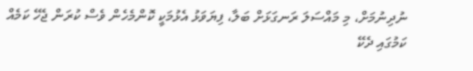ނުދިނުމަށް، މި މައްސަލަ ރަނގަޅަށް ބަލާ، ފިޔަވަޅު އެޅުމަކީ ކޮންމެހެން ވެސް ކުރަން ޖެހޭ ކަމެއް ކަމުގައި ދެކޭ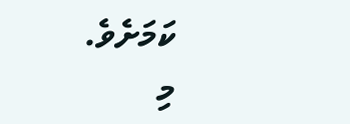ކަމަށެވެ.
މި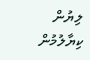ލިޔުން ކިޔާލުމުން